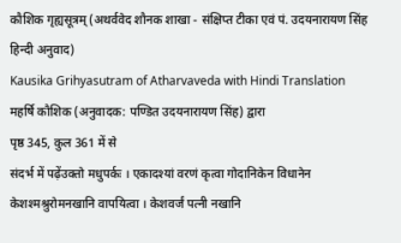कौशिक गृह्यसूत्रम् (अथर्ववेद शौनक शाखा - संक्षिप्त टीका एवं पं. उदयनारायण सिंह हिन्दी अनुवाद)
Kausika Grihyasutram of Atharvaveda with Hindi Translation
महर्षि कौशिक (अनुवादक: पण्डित उदयनारायण सिंह) द्वारा
पृष्ठ 345, कुल 361 में से
संदर्भ में पढ़ेंउक्तो मधुपर्कः । एकादश्यां वरणं कृत्वा गोदानिकेन विधानेन केशश्मश्रुरोमनखानि वापयित्वा । केशवर्जं पत्नी नखानि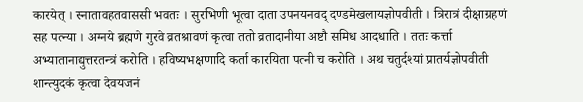कारयेत् । स्नातावहतवाससी भवतः । सुरभिणी भूत्वा दाता उपनयनवद् दण्डमेखलायज्ञोपवीती । त्रिरात्रं दीक्षाग्रहणं सह पत्न्या । अग्नये ब्रह्मणे गुरवे व्रतश्रावणं कृत्वा ततो व्रतादानीया अष्टौ समिध आदधाति । ततः कर्त्ता अभ्यातानाद्युत्तरतन्त्रं करोति । हविष्यभक्षणादि कर्ता कारयिता पत्नी च करोति । अथ चतुर्दश्यां प्रातर्यज्ञोपवीती शान्त्युदकं कृत्वा देवयजनं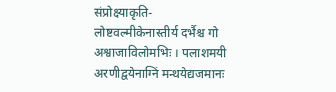संप्रोक्ष्याकृति- लोष्टवल्मीकेनास्तीर्य दर्भैश्च गो अश्वाजाविलोमभिः । पलाशमयी अरणीद्वयेनाग्निं मन्थयेद्यजमानः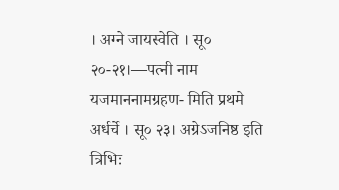। अग्ने जायस्वेति । सू० २०-२१।—पत्नी नाम यजमाननामग्रहण- मिति प्रथमे अर्धर्चे । सू० २३। अग्रेऽजनिष्ठ इति त्रिभिः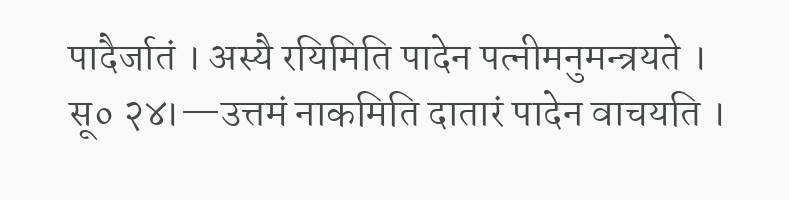पादैर्जातं । अस्यै रयिमिति पादेन पत्नीमनुमन्त्रयते । सू० २४।—उत्तमं नाकमिति दातारं पादेन वाचयति ।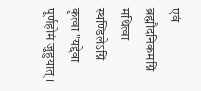एवं ब्रह्मौदनिकमग्निं मथित्वा स्थण्डिलेऽग्निं कृत्वा "यद्देवा पूर्णहोमं जुहुयात् ।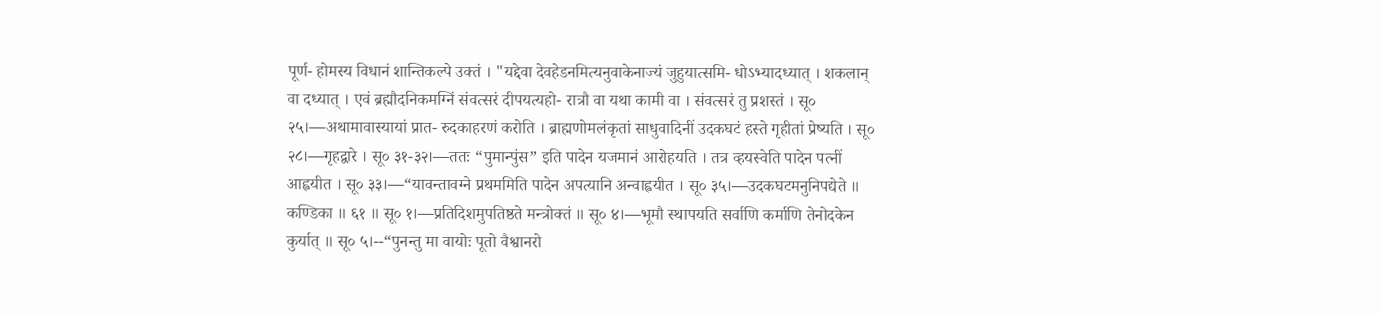पूर्ण- होमस्य विधानं शान्तिकल्पे उक्तं । "यद्देवा देवहेडनमित्यनुवाकेनाज्यं जुहुयात्समि- धोऽभ्यादध्यात् । शकलान् वा दध्यात् । एवं ब्रह्मौदनिकमग्निं संवत्सरं दीपयत्यहो- रात्रौ वा यथा कामी वा । संवत्सरं तु प्रशस्तं । सू० २५।—अथामावास्यायां प्रात- रुदकाहरणं करोति । ब्राह्मणोमलंकृतां साधुवादिनीं उदकघटं हस्ते गृहीतां प्रेष्यति । सू० २८।—गृहद्वारे । सू० ३१-३२।—ततः “पुमान्पुंस” इति पादेन यजमानं आरोहयति । तत्र व्हयस्वेति पादेन पत्नीं आह्वयीत । सू० ३३।—“यावन्तावग्ने प्रथममिति पादेन अपत्यानि अन्वाह्वयीत । सू० ३५।—उदकघटमनुनिपद्येते ॥ कण्डिका ॥ ६१ ॥ सू० १।—प्रतिदिशमुपतिष्ठते मन्त्रोक्तं ॥ सू० ४।—भूमौ स्थापयति सर्वाणि कर्माणि तेनोदकेन कुर्यात् ॥ सू० ५।--“पुनन्तु मा वायोः पूतो वैश्वानरो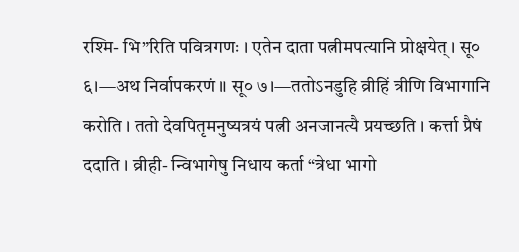रश्मि- भि”रिति पवित्रगणः । एतेन दाता पत्नीमपत्यानि प्रोक्षयेत् । सू० ६।—अथ निर्वापकरणं ॥ सू० ७।—ततोऽनडुहि व्रीहिं त्रीणि विभागानि करोति । ततो देवपितृमनुष्यत्रयं पत्नी अनजानत्यै प्रयच्छति । कर्त्ता प्रैषं ददाति । व्रीही- न्विभागेषु निधाय कर्ता “त्रेधा भागो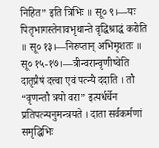निहित” इति त्रिभिः ॥ सू० ९।—यः पितृभागस्तेनावभृथान्ते वृद्धिश्राद्धं करोति ॥ सू० १३।—निरुप्तान् अभिमृशतः ॥ सू० १५-१७।—त्रीन्वरान्वृणीष्वेति दातृप्रैषं दत्त्वा एवं पत्न्यै ददाति । तौ “वृणन्तौ त्रयो वरा” इत्यर्धर्चेन प्रतिपत्न्यनुमन्त्रयते । दाता सर्वकर्मणां समृद्धिभिः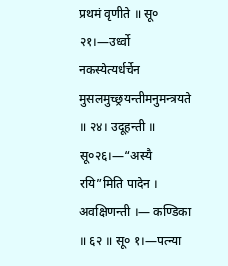प्रथमं वृणीते ॥ सू० २१।—उर्ध्वो नकस्येत्यर्धर्चेन मुसलमुच्छ्रयन्तीमनुमन्त्रयते ॥ २४। उदूहन्ती ॥ सू०२६।—“अस्यै रयि”मिति पादेन । अवक्षिणन्ती ।— कण्डिका ॥ ६२ ॥ सू० १।—पत्न्या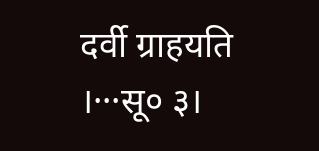दर्वी ग्राहयति ।···सू० ३।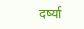दर्ष्या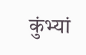कुंभ्यां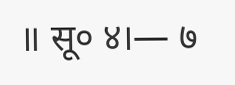॥ सू० ४।— ७